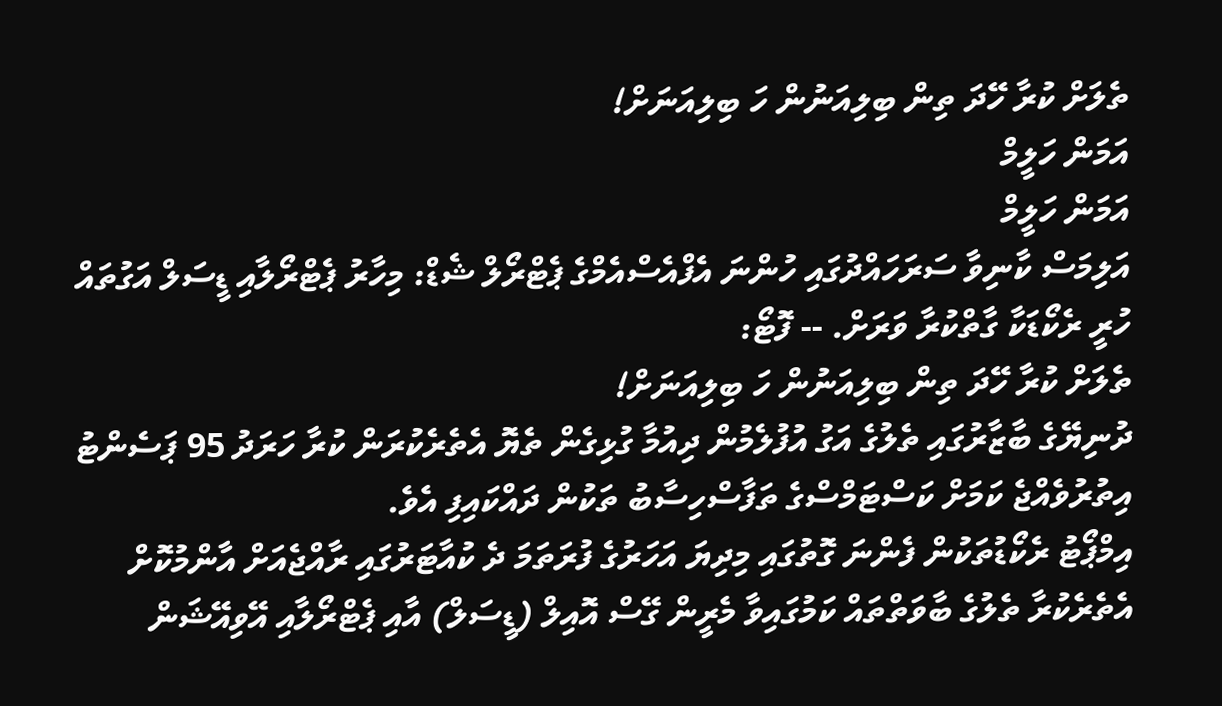ތެލަށް ކުރާ ހޭދަ ތިން ބިލިއަނުން ހަ ބިލިއަނަށް!
އަމަން ހަލީމް
އަމަން ހަލީމް
އަލިމަސް ކާނިވާ ސަރަހައްދުގައި ހުންނަ އެފްއެސްއެމްގެ ޕެޓްރޯލް ޝެޑް: މިހާރު ޕެޓްރޯލާއި ޑީސަލް އަގުތައް ހުރީ ރެކޯޑަކާ ގާތްކުރާ ވަރަށް. -- ފޮޓޯ:
ތެލަށް ކުރާ ހޭދަ ތިން ބިލިއަނުން ހަ ބިލިއަނަށް!
ދުނިޔޭގެ ބާޒާރުގައި ތެލުގެ އަގު އުފުލެމުން ދިއުމާ ގުޅިގެން ތެޔޮ އެތެރެކުރަން ކުރާ ހަރަދު 95 ޕަސެންޓު އިތުރުވެއްޖެ ކަމަށް ކަސްޓަމްސްގެ ތަފާސްހިސާބު ތަކުން ދައްކައިފި އެވެ.
އިމްޕޯޓު ރެކޯޑުތަކުން ފެންނަ ގޮތުގައި މިދިޔަ އަހަރުގެ ފުރަތަމަ ދެ ކުއާޓަރުގައި ރާއްޖެއަށް އާންމުކޮށް އެތެރެކުރާ ތެލުގެ ބާވަތްތައް ކަމުގައިވާ މެރީން ގޭސް އޮއިލް (ޑީސަލް) އާއި ޕެޓްރޯލާއި އޭވިއޭޝަން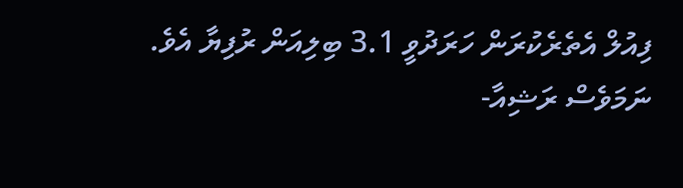ފިއުލް އެތެރެކުރަން ހަރަދުވީ 3.1 ބިލިއަން ރުފިޔާ އެވެ.
ނަމަވެސް ރަޝިއާ-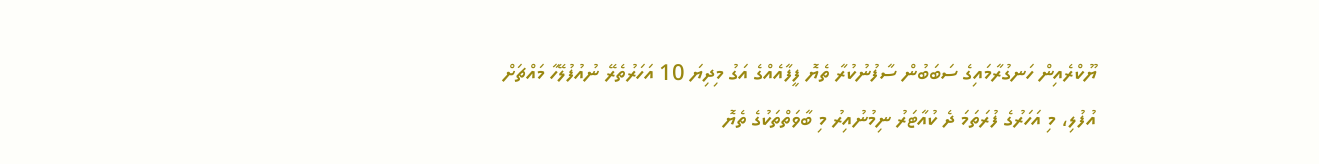ޔޫކްރެއިން ހަނގުރާމައިގެ ސަބަބުން ސާފުނުކުރާ ތެޔޮ ފީފާއެއްގެ އަގު މިދިޔަ 10 އަހަރުތެރޭ ނުއުފުލޭހާ މައްޗަށް އުފުލި، މި އަހަރުގެ ފުރަތަމަ ދެ ކުއާޓަރު ނިމުނުއިރު މި ބާވަތްތަކުގެ ތެޔޮ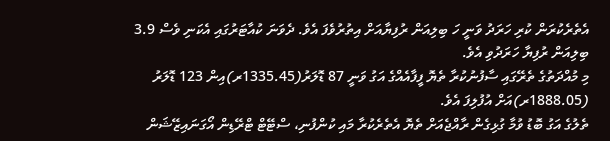އެތެރެކުރަން ކުރި ހަރަދު ވަނީ ހަ ބިލިއަން ރުފިޔާއަށް އިތުރުވެފަ އެވެ. ދެވަނަ ކުއާޓަރުގައި އެކަނި ވެސް 3.9 ބިލިއަން ރުފިޔާ ހަރަދުވި އެވެ.
މި މުއްދަތުގެ ތެރޭގައި ސާފުނުކުރާ ތެޔޮ ފީފާއެއްގެ އަގު ވަނީ 87 ޑޮލަރު(1335.45ރ)އިން 123 ޑޮލަރު (1888.05ރ)އަށް އުފުލިފަ އެވެ.
ތެލުގެ އަގު ބޮޑު ވުމާ ގުޅިގެން ރާއްޖެއަށް ތެޔޮ އެތެރެކުރާ މައި ކުންފުނި، ސްޓޭޓް ޓްރޭޑިން އޯގަނައިޒޭޝަން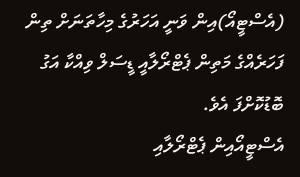(އެސްޓީއޯ)އިން ވަނީ އަހަރުގެ މިހާތަނަށް ތިން ފަހަރެއްގެ މަތިން ޕެޓްރޯލާއީ ޑީސަލް ވިއްކާ އަގު ބޮޑުކޮށްފަ އެވެ.
އެސްޓީއޯއިން ޕެޓްރޯލާއި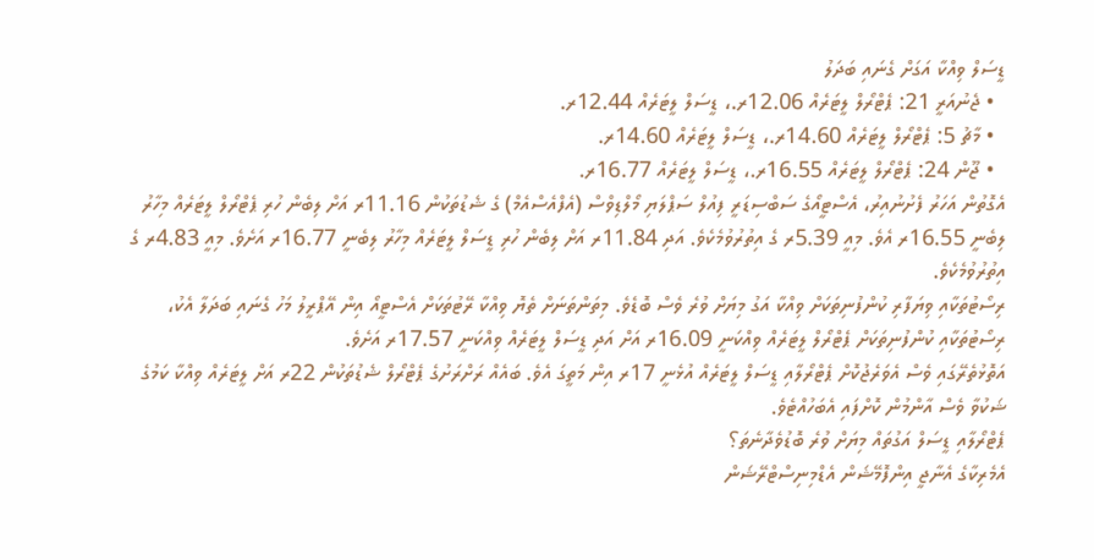ޑީސަލް ވިއްކާ އަގަށް ގެނައި ބަދަލު
  • ޖެނުއަރީ 21: ޕެޓްރޯލް ލީޓަރެއް 12.06ރ.، ޑީސަލް ލީޓަރެއް 12.44ރ.
  • މާޗު 5: ޕެޓްރޯލް ލީޓަރެއް 14.60ރ.، ޑީސަލް ލީޓަރެއް 14.60ރ.
  • ޖޫން 24: ޕެޓްރޯލް ލީޓަރެއް 16.55ރ.، ޑީސަލް ލީޓަރެއް 16.77ރ.
އެގޮތުން އަހަރު ފެށުނުއިރު، އެސްޓީއޯގެ ސަބްސިޑަރީ ފިއުލް ސަޕްލަޔި މޯލްޑިވްސް (އެފްއެސްއެމް) ގެ ޝެޑުތަކުން 11.16ރ އަށް ލިބެން ހުރި ޕެޓްރޯލް ލީޓަރެއް މިހާރު ލިބެނީ 16.55ރ އެވެ. މިއީ 5.39ރ ގެ އިތުރުވުމެކެވެ. އަދި 11.84ރ އަށް ލިބެން ހުރި ޑީސަލް ލީޓަރެއް މިހާރު ލިބެނީ 16.77ރ އަށެވެ. މިއީ 4.83ރ ގެ އިތުރުވުމެކެވެ.
ރިސޯޓުތަކާއި ވިޔަފާރި ކުންފުނިތަކަށް ވިއްކާ އަގު މިޔަށް ވުރެ ވެސް ބޮޑެވެ. މިތަންތަނަށް ތެޔޮ ވިއްކާ ރޭޓުތަކަށް އެސްޓީއޯ އިން އޭޕްރީލު މަހު ގެނައި ބަދަލާ އެކު، ރިސޯޓުތަކާއި ކުންފުނިތަކަށް ޕެޓްރޯލް ލީޓަރެއް ވިއްކަނީ 16.09ރ އަށް އަދި ޑީސަލް ލީޓަރެއް ވިއްކަނީ 17.57ރ އަށެވެ.
އަތޮޅުތެރޭގައި ވެސް އެވަރެޖުކޮށް ޕެޓްރޯލާއި ޑީސަލް ލީޓަރެއް އުޅެނީ 17ރ އިން މަތީގަ އެވެ. ބައެއް ރަށްރަށުގެ ޕެޓްރޯލް ޝެޑުތަކުން 22ރ އަށް ލީޓަރެއް ވިއްކާ ކަމުގެ ޝަކުވާ ވެސް އާންމުން ކޮށްފައި އެބަހުއްޓެވެ.
ޕެޓްރޯލާއި ޑީސަލް އަގުތައް މިޔަށް ވުރެ ބޮޑުވެދާނެތަ؟
އެމެރިކާގެ އެނާޖީ އިންފޮމޭޝަން އެޑްމިނިސްޓްރޭޝަން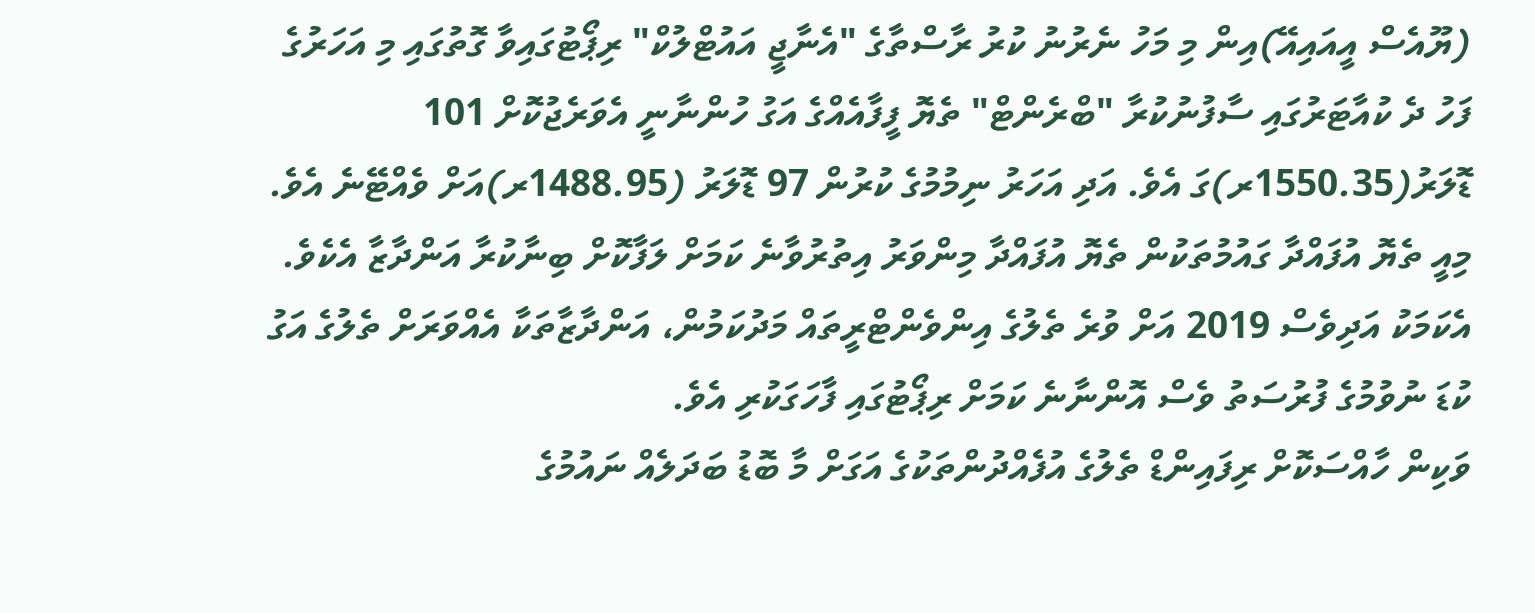(ޔޫއެސް އީއައިއޭ)އިން މި މަހު ނެރުނު ކުރު ރާސްތާގެ "އެނާޖީ އައުޓްލުކް" ރިޕޯޓުގައިވާ ގޮތުގައި މި އަހަރުގެ ފަހު ދެ ކުއާޓަރުގައި ސާފުނުކުރާ "ބްރެންޓް" ތެޔޮ ފީފާއެއްގެ އަގު ހުންނާނީ އެވަރެޖުކޮށް 101 ޑޮލަރު(1550.35ރ)ގަ އެވެ. އަދި އަހަރު ނިމުމުގެ ކުރުން 97 ޑޮލަރު (1488.95ރ)އަށް ވެއްޓޭނެ އެވެ.
މިއީ ތެޔޮ އުފައްދާ ގައުމުތަކުން ތެޔޮ އުފައްދާ މިންވަރު އިތުރުވާނެ ކަމަށް ލަފާކޮށް ބިނާކުރާ އަންދާޒާ އެކެވެ. އެކަމަކު އަދިވެސް 2019 އަށް ވުރެ ތެލުގެ އިންވެންޓްރީތައް މަދުކަމުން، އަންދާޒާތަކާ އެއްވަރަށް ތެލުގެ އަގު ކުޑަ ނުވުމުގެ ފުރުސަތު ވެސް އޮންނާނެ ކަމަށް ރިޕޯޓުގައި ފާހަގަކުރި އެވެ.
ވަކިން ހާއްސަކޮށް ރިފައިންޑް ތެލުގެ އުފެއްދުންތަކުގެ އަގަށް މާ ބޮޑު ބަދަލެއް ނައުމުގެ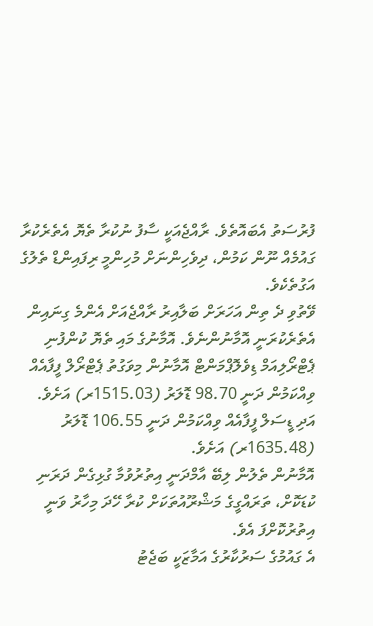ފުރުސަތު އެބައޮތެވެ. ރާއްޖެއަކީ ސާފު ނުކުރާ ތެޔޮ އެތެރެކުރާ ގައުމެއް ނޫން ކަމުން، ދިވެހިންނަށް މުހިންމީ ރިފައިންޑް ތެލުގެ އަގުތެކެވެ.
ވޭތުވި ދެ ތިން އަހަރަށް ބަލާއިރު ރާއްޖެއަށް އެންމެ ގިނައިން އެތެރެކުރަނީ އޮމާނުންނެވެ. އޮމާނުގެ މައި ތެޔޮ ކުންފުނި ޕެޓްރޯލިއަމް ޑިވެލޮޕްމަންޓް އޮމާނުން މިވަގުތު ޕެޓްރޯލް ފީފާއެއް ވިއްކަމުން ދަނީ 98.70 ޑޮލަރު (1515.03ރ) އަށެވެ. އަދި ޑީސަލް ފީފާއެއް ވިއްކަމުން ދަނީ 106.55 ޑޮލަރު (1635.48ރ) އަށެވެ.
އޮމާނުން ތެލުން ލިބޭ އާމްދަނީ އިތުރުވުމާ ގުޅިގެން ދަރަނި ކުޑަކޮށް، ތަރައްގީގެ މަޝްރޫއުތަކަށް ކުރާ ހޭދަ މިހާރު ވަނީ އިތުރުކޮށްފަ އެވެ.
އެ ގައުމުގެ ސަރުކާރުގެ އަމާޒަކީ ބަޖެޓު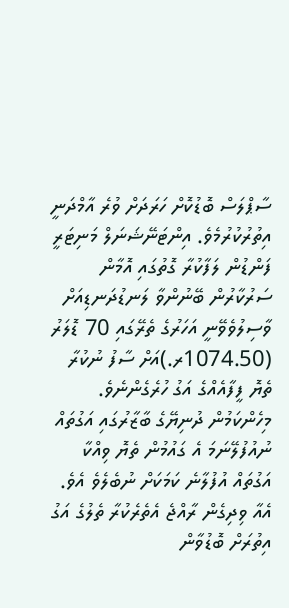ސާޕްލަސް ބޮޑުކޮށް ހަރަދަށް ވުރެ އާމްދަނީ އިތުރުކުރުމެވެ. އިންޓަނޭޝަނަލް މަނިޓަރީ ފަންޑުން ލަފާކުރާ ގޮތުގައި އޮމާން ސަރުކާރުން ބޭނުންވާ ލަނޑުދަނޑިއަށް ވާސިލުވެވޭނީ އަހަރުގެ ތެރޭގައި 70 ޑޮލަރު (1074.50ރ.)އަށް ސާފު ނުކުރާ ތެޔޮ ފީފާއެއްގެ އަގު ހުރެގެންނެވެ.
މިހެންކަމުން ދުނިޔޭގެ ބާޒާރުގައި އަގުތައް ނުއުފުލޭނަމަ އެ ގައުމުން ތެޔޮ ވިއްކާ އަގުތައް އުފުލާނެ ކަމަކަށް ނުބެލެވެ އެވެ. އެއާ ވިދިގެން ރާއްޖެ އެތެރެކުރާ ތެލުގެ އަގު އިތުރަށް ބޮޑުވާން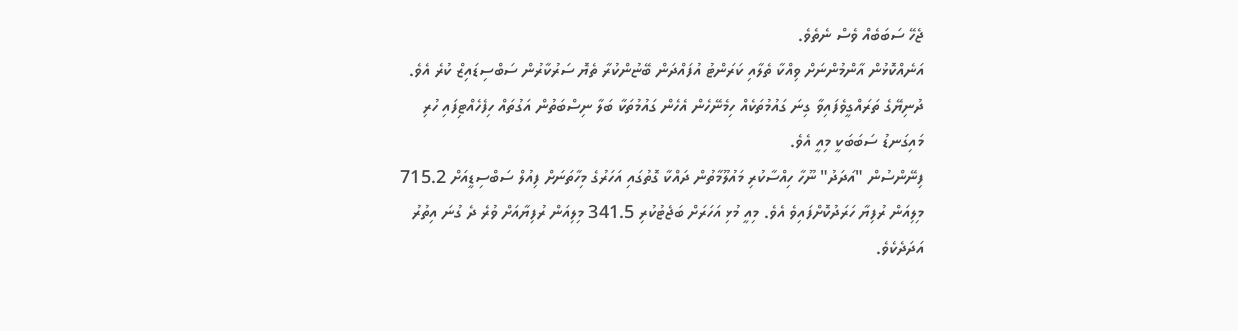ޖެހޭ ސަބަބެއް ވެސް ނެތެވެ.
އަނެއްކޮޅުން އާންމުންނަށް ވިއްކާ ތެލާއި ކަރަންޓު އުފައްދަން ބޭޏުންކުރާ ތެޔޮ ސަރުކާރުން ސަބްސިޑައިޒް ކުރެ އެވެ. ދުނިޔޭގެ ތަރައްގީވެފައިވާ ގިނަ ގައުމުތަކެއް ހިމެނޭހެން އެހެން ގައުމުތަކާ ބަލާ ނިސްބަތުން އަގުތައް ހިފެހެއްޓިފައި ހުރި މައިގަނޑު ސަބަބަކީ މިއީ އެވެ.
ފިނޭންސުން "އަދަދު" ނޫހާ ހިއްސާކުރި މައުލޫމާތުން ދައްކާ ގޮތުގައި އަހަރުގެ މިހާތަނަށް ފިއުލް ސަބްސިޑީއަށް 715.2 މިލިއަން ރުފިޔާ ހަރަދުކޮށްފައިވެ އެވެ. މިއީ މުޅި އަހަރަށް ބަޖެޓުކުރި 341.5 މިލިއަން ރުފިޔާއަށް ވުރެ ދެ ގުނަ އިތުރު އަދަދެކެވެ.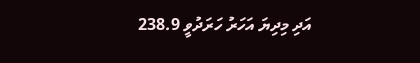އަދި މިދިޔަ އަހަރު ހަރަދުވީ 238.9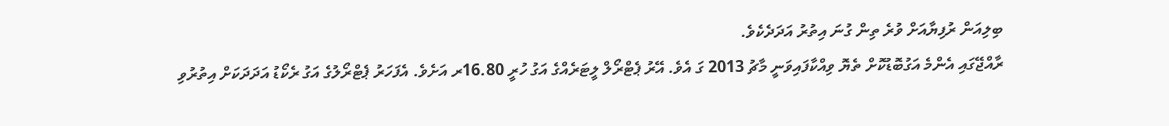ބިލިއަން ރުފިޔާއަށް ވުރެ ތިން ގުނަ އިތުރު އަދަދެކެވެ.
ރާއްޖޭގައި އެންމެ އަގުބޮޑުކޮށް ތެޔޮ ވިއްކާފައިވަނީ މާޗު 2013 ގަ އެވެ. އޭރު ޕެޓްރޯލް ލީޓަރެއްގެ އަގު ހުރީ 16.80ރ އަށެވެ. އެފަހަރު ޕެޓްރޯލުގެ އަގު ރެކޯޑު އަދަދަކަށް އިތުރުވި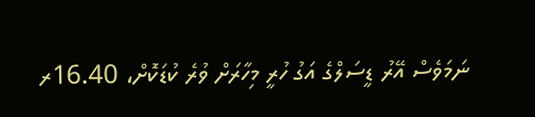ނަމަވެސް އޭރު ޑީސަލްގެ އަގު ހުރީ މިހާރަށް ވުރެ ކުޑަކޮށް، 16.40ރ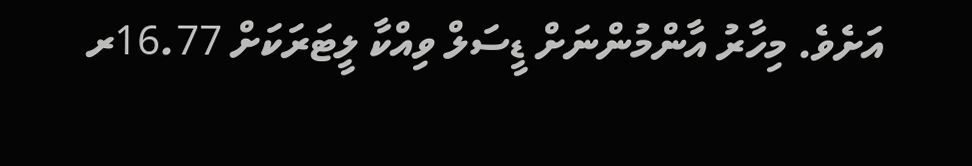އަށެވެ. މިހާރު އާންމުންނަށް ޑީސަލް ވިއްކާ ލީޓަރަކަށް 16.77ރ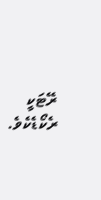ރޭޓަކީ ރެކޯޑެކެވެ.